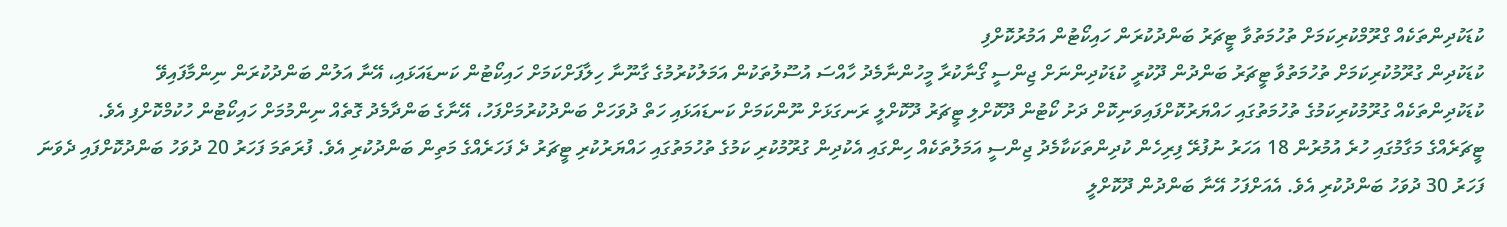ކުޑަކުދިންތަކެއް ގްރޫމްކުރިކަމަށް ތުހުމަތުވާ ޓީޗަރު ބަންދުކުރަން ހައިކޯޓުން އަމުރުކޮށްފި
ކުޑަކުދިން ގުރޫމުކުރިކަމަށް ތުހުމަތުވާ ޓީޗަރު ބަންދުން ދޫކުރީ ކުޑަކުދިންނަށް ޖިންސީ ގޯނާކުރާ މީހުންނާމެދު ހާއްސަ އުސޫލުތަކުން އަމަލުކުރުމުގެ ގާނޫނާ ހިލާފަށްކަމަށް ހައިކޯޓުން ކަނޑައަޅައި، އޭނާ އަލުން ބަންދުކުރަން ނިންމާފައިވޭ
ކުޑަކުދިންތަކެއް ގުރޫމުކުރިކަމުގެ ތުހުމަތުގައި ހައްޔަރުކޮށްފައިވަނިކޮށް ދަށު ކޯޓުން ދޫކޮށްލި ޓީޗަރު ދޫކޮށްލީ ރަނގަޅަށް ނޫންކަމަށް ކަނޑައަޅައި ހަތް ދުވަހަށް ބަންދުކުރުމަށްފަހު، އޭނާގެ ބަންދާމެދު ގޮތެއް ނިންމުމަށް ހައިކޯޓުން ހުކުމްކޮށްފި އެވެ.
ޓީޗަރެއްގެ މަގާމުގައި ހުރެ އުމުރުން 18 އަހަރު ނުފުރޭ ފިރިހެން ކުދިންތަކަކާމެދު ޖިންސީ އަމަލުތަކެއް ހިންގައި އެކުދިން ގުރޫމުކުރި ކަމުގެ ތުހުމަތުގައި ހައްޔަރުކުރި ޓީޗަރު ދެ ފަހަރެއްގެ މަތިން ބަންދުކުރި އެވެ. ފުރަތަމަ ފަހަރު 20 ދުވަހު ބަންދުކޮށްފައި ދެވަނަ ފަހަރު 30 ދުވަހު ބަންދުކުރި އެވެ. އެއަށްފަހު އޭނާ ބަންދުން ދޫކޮށްލީ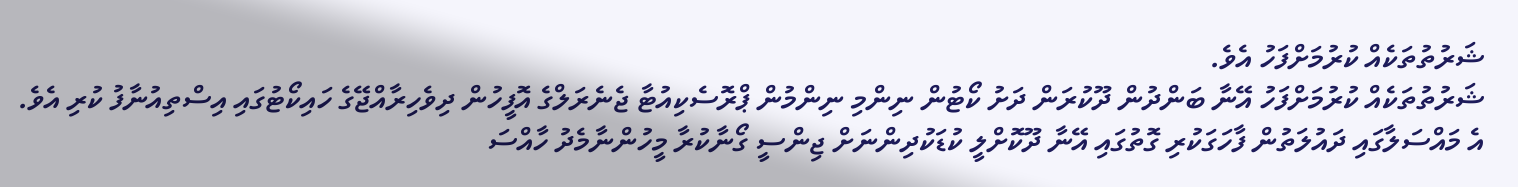ޝަރުތުތަކެއް ކުރުމަށްފަހު އެވެ.
ޝަރުތުތަކެއް ކުރުމަށްފަހު އޭނާ ބަންދުން ދޫކުރަން ދަށު ކޯޓުން ނިންމި ނިންމުން ޕްރޮސެކިއުޓާ ޖެނެރަލްގެ އޮފީހުން ދިވެހިރާއްޖޭގެ ހައިކޯޓުގައި އިސްތިއުނާފު ކުރި އެވެ. އެ މައްސަލާގައި ދައުލަތުން ފާހަގަކުރި ގޮތުގައި އޭނާ ދޫކޮށްލީ ކުޑަކުދިންނަށް ޖިންސީ ގޯނާކުރާ މީހުންނާމެދު ހާއްސަ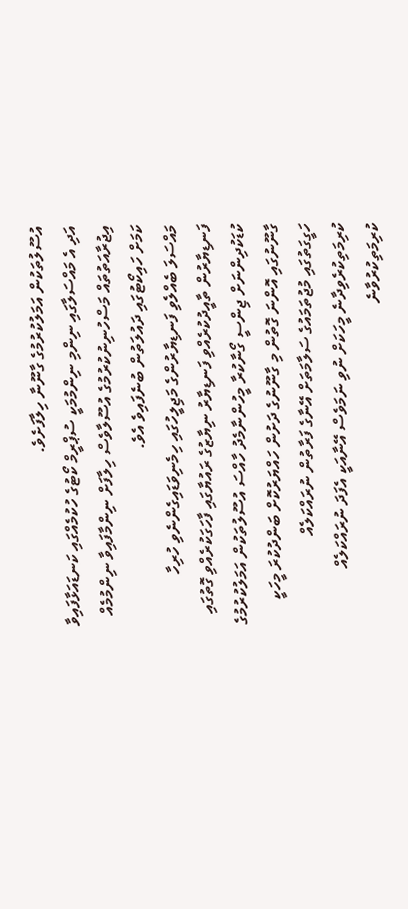އުސޫލުތަކުން އަމަލުކުރުމުގެ ގާނޫނާ ހިލާފަށެވެ.
އަދި އެ މައްސަލާގައި ނިންމި ނިންމުމަކީ ސުޕްރީމް ކޯޓުގެ ހުކުމެއްގައި ކަނޑައަޅާފައިވާ އިޖުރާއަތުތައް މަސްހުނިނުކުރުމުގެ އުސޫލާވެސް ހިލާފަށް ނިންމާފައިވާ ނިންމުމެއް ކަމަށް ހައިކޯޓުގައި ދައުލަތުން ބުނެފައިވެ އެވެ.
މައްސަލަ ބެއްލެވި ފަނޑިޔާރުންގެ މަޖިލީހުގައި ހިމެނިވަޑައިގެންނެވި ހުރިހާ ފަނޑިޔާރުން ތާއީދުކުރެއްވި ފަނޑިޔާރު ނިޔާޒުގެ ރައުޔާގައި ފާހަގަކުރެއްވި ގޮތުގައި ކުޑަކުދިންނަށް ޖިންސީ ގޯނާކުރާ މީހުންނާމެދު ހާއްސަ އުސޫލުތަކުން އަމަލުކުރުމުގެ ގާނޫނުގައި އޮންނަ ގޮތުން މި ގާނޫނުގެ ދަށުން ހައްޔަރުކޮށް ބަންދުކުރަ މީހަކީ ހަގީގަތުގައި މުޖުތަމައުގެ ސަލާމަތަށް އޭނާގެ ފަރާތުން ނުރައްކަލެއް ކުރިމަތިކުރެވިދާނެ މީހަކަށް ނުވި ނަމަވެސް އޭނާއަކީ އެފަދަ ނުރައްކަލެއް ކުރިމަތިކުރުވާނެ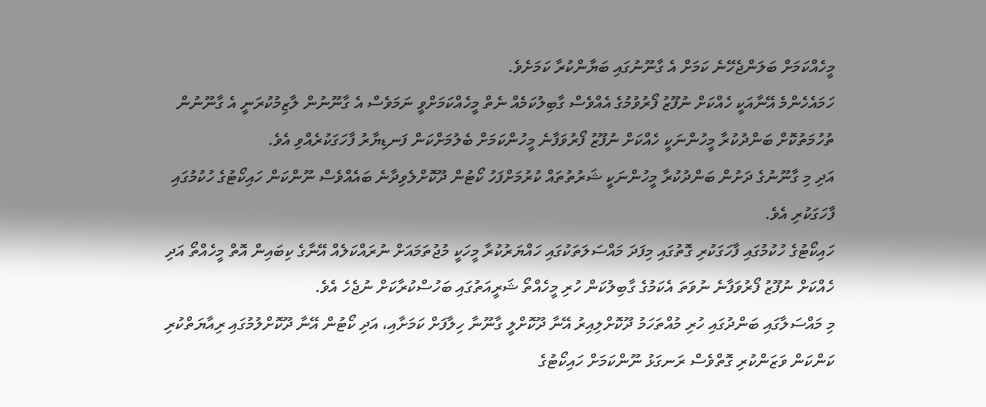މީހެއްކަމަށް ބަލަންޖެހޭނެ ކަމަށް އެ ގާނޫނުގައި ބަޔާންކުރާ ކަމަށެވެ.
ހަމައެހެންމެ އޭނާއަކީ ހެއްކަށް ނުފޫޒު ފޯރުވުމުގެ އެއްވެސް ގާބިލުކަމެއް ނެތް މީހެއްކަމަށްވީ ނަމަވެސް އެ ގާނޫނުން ލާޒިމުކުރަނީ އެ ގާނޫނުން ތުހުމަތުކޮށް ބަންދުކުރާ މީހުންނަކީ ހެއްކަށް ނުފޫޒު ފޯރުވަފާނެ މީހުންކަމަށް ބެލުމަށްކަން ފަނޑިޔާރު ފާހަގަކުރެއްވި އެވެ.
އަދި މި ގާނޫނުގެ ދަށުން ބަންދުކުރާ މީހުންނަކީ ޝަރުތުތައް ކުރުމަށްފަހު ކޯޓުން ދޫކޮށްލެވިދާނެ ބައެއްވެސް ނޫންކަން ހައިކޯޓުގެ ހުކުމުގައި ފާހަގަކުރި އެވެ.
ހައިކޯޓުގެ ހުކުމުގައި ފާހަގަކުރި ގޮތުގައި މިފަދަ މައްސަލަތަކުގައި ހައްޔަރުކުރާ މީހަކީ މުޖުތަމައަށް ނުރައްކަލެއް އޭނާގެ ކިބައިން އޮތް މީހެއްތޯ އަދި ހެއްކަށް ނުފޫޒު ފޯރުވަފާނެ ނުވަތަ އެކަމުގެ ގާބިލުކަން ހުރި މީހެއްތޯ ޝަރީއަތުގައި ބަހުސްކުރާކަށް ނުޖެހެ އެވެ.
މި މައްސަލާގައި ބަންދުގައި ހުރި މުއްތަހަމު ދޫކޮށްލިއިރު އޭނާ ދޫކޮށްލީ ގާނޫނާ ހިލާފަށް ކަމަށާއި، އަދި ކޯޓުން އޭނާ ދޫކޮށްލުމުގައި ރިއާޔަތްކުރި ކަންކަން ވަޒަންކުރި ގޮތްވެސް ރަނގަޅު ނޫންކަމަށް ހައިކޯޓުގެ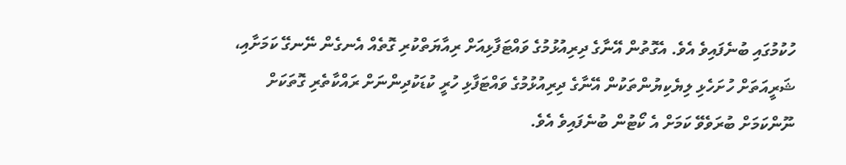ހުކުމުގައި ބުނެފައިވެ އެވެ. އެގޮތުން އޭނާގެ ދިރިއުޅުމުގެ ވައްޓަފާޅިއަށް ރިއާޔަތްކުރި ގޮތެއް އެނގެން ނޭނގޭ ކަމަށާއި، ޝަރީއަތަށް ހުށަހެޅި ލިޔެކިޔުންތަކުން އޭނާގެ ދިރިއުޅުމުގެ ވައްޓަފާޅި ހުރީ ކުޑަކުދިންނަށް ރައްކާތެރި ގޮތަކަށް ނޫންކަމަށް ބުރަވެވޭ ކަމަށް އެ ކޯޓުން ބުނެފައިވެ އެވެ.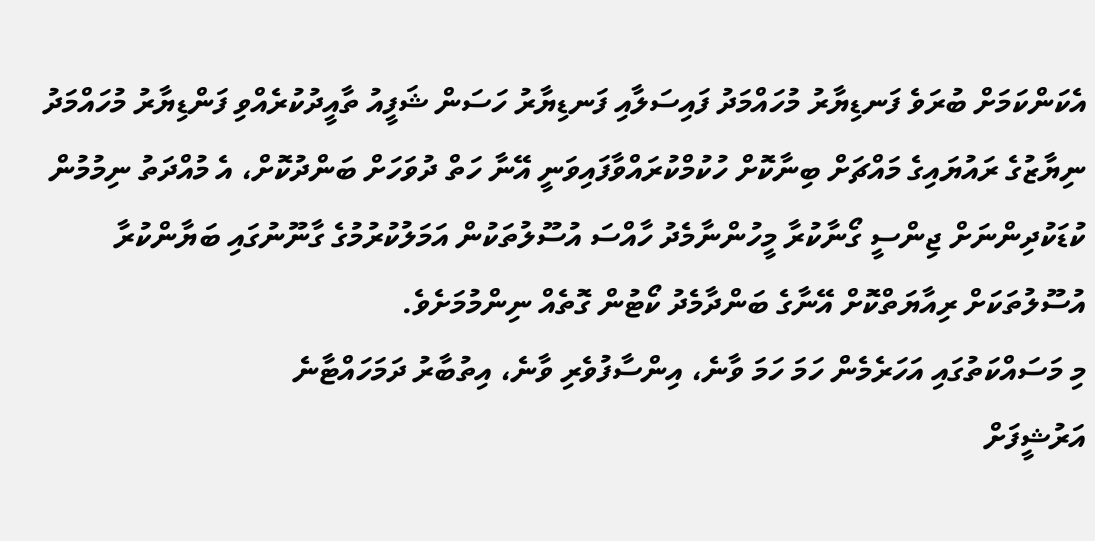އެކަންކަމަށް ބުރަވެ ފަނޑިޔާރު މުހައްމަދު ފައިސަލާއި ފަނޑިޔާރު ހަސަން ޝަފީއު ތާއީދުކުރެއްވި ފަންޑިޔާރު މުހައްމަދު ނިޔާޒުގެ ރައުޔައިގެ މައްޗަށް ބިނާކޮށް ހުކުމްކުރައްވާފައިވަނީ އޭނާ ހަތް ދުވަހަށް ބަންދުކޮށް، އެ މުއްދަތު ނިމުމުން ކުޑަކުދިންނަށް ޖިންސީ ގޯނާކުރާ މީހުންނާމެދު ހާއްސަ އުސޫލުތަކުން އަމަލުކުރުމުގެ ގާނޫނުގައި ބަޔާންކުރާ އުސޫލުތަކަށް ރިއާޔަތްކޮށް އޭނާގެ ބަންދާމެދު ކޯޓުން ގޮތެއް ނިންމުމަށެވެ.
މި މަސައްކަތުގައި އަހަރެމެން ހަމަ ހަމަ ވާނެ، އިންސާފުވެރި ވާނެ، އިތުބާރު ދަމަހައްޓާނެ
އަރުޝީފަށް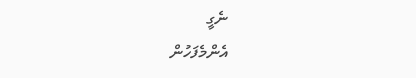ނެގީ
އެންމެފަހުން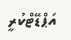އަޕްޑޭޓްކުރީ